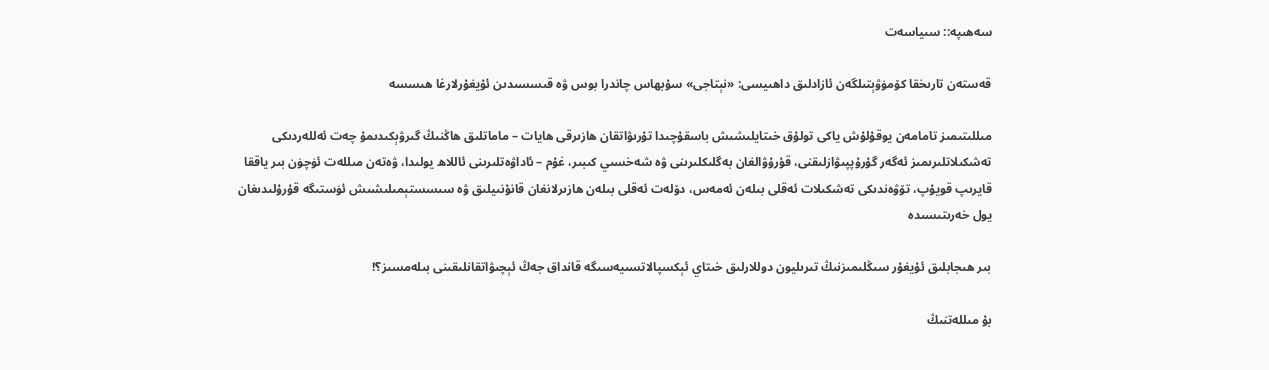سەھىپە:: سىياسەت

قەستەن تارىخقا كۆمۈۋېتىلگەن ئازادلىق داھىيسى: «نېتاجى» سۇبھاس چاندرا بوس ۋە قىسسىدىن ئۇيغۇرلارغا ھىسسە

مىللىتىمىز تامامەن يوقۇلۇش ياكى تولۇق خىتايلىشىش باسقۇچىدا تۇرىۋاتقان ھازىرقى ھايات – ماماتلىق ھاڭنىڭ گىرۋېكىدىمۇ چەت ئەللەردىكى تەشكىلاتلىرىمىز ئەگەر گۇرۇپپىۋازلىقنى، قۇرۇۋالغان بەگلىكلىرىنى ۋە شەخسىي كىبىر، غۇم – ئاداۋەتلىرىنى ئاللاھ يولىدا، ۋەتەن مىللەت ئۈچۈن بىر ياققا قايرىپ قويۇپ، تۆۋەندىكى تەشكىلات ئەقلى بىلەن ئەمەس، دۆلەت ئەقلى بىلەن ھازىرلانغان قانۇنىيلىق ۋە سىسستېمىلىشىش ئۈستىگە قۇرۇلىدىغان يول خەرىتىسىدە

بىر ھىجابلىق ئۇيغۇر سىڭلىمىزنىڭ تىرىليون دوللارلىق خىتاي ئېكسپالاتسىيەسىگە قانداق جەڭ ئېچىۋاتقانلىقىنى بىلەمسىز؟!

بۇ مىللەتنىڭ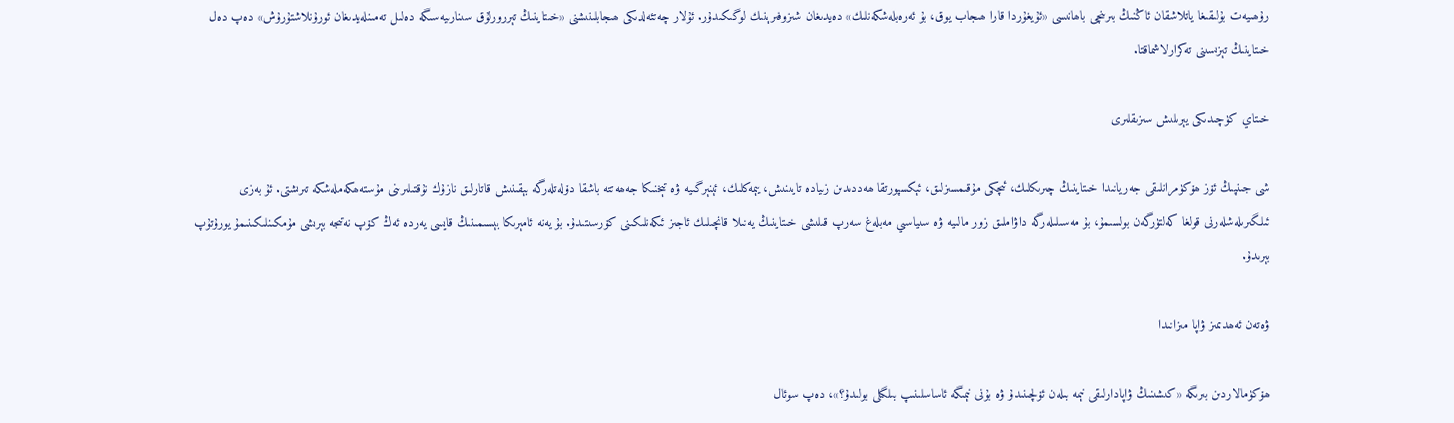رۇھىيەت بۇلىقىغا ياتلاشقان ئاڭنىڭ بىرىنچى باھانىسى «ئۇيغۇردا قارا ھىجاب يوق، بۇ ئەرەبلەشكەنلىك» دەيدىغان شىزوفىرېنىك لوگىكىدۇر. ئۇلار چەتئەلدىكى ھىجابلىنىشنى «خىتاينىڭ تېررورلۇق سىنارىيەسىگە دەلىل تەمىنلەيدىغان ئورۇنلاشتۇرۇش» دەپ دەل خىتاينىڭ تېزىسىنى تەكرارلاشماقتا.

خىتاي كۈچىدىكى يېرىلىش سىزىقلىرى

شى جىنپىڭ ئۆز ھۆكۈمرانلىقى جەريانىدا خىتاينىڭ چىرىكلىك، ئىچكى مۇقىمسىزلىق، ئېكسپورتقا ھەددىدىن زىيادە تايىنىش، يېمەكلىك، ئېنېرگىيە ۋە تېخنىكا جەھەتتە باشقا دۆلەتلەرگە بېقىنىش قاتارلىق نازۇك نۇقتىلىرىنى مۇستەھكەملەشكە تىرىشتى. ئۇ بەزى ئىلگىرىلەشلەرنى قولغا كەلتۈرگەن بولسىمۇ، بۇ مەسىلىلەرگە داۋاملىق زور مالىيە ۋە سىياسىي مەبلەغ سەرپ قىلىشى خىتاينىڭ يەنىلا قانچىلىك ئاجىز ئىكەنلىكىنى كۆرسىتىدۇ. بۇ يەنە ئامېرىكا بېسىمىنىڭ قايسى يەردە ئەڭ كۆپ نەتىجە بېرىشى مۇمكىنلىكىنىمۇ يورۇتۇپ بېرىدۇ.

ۋەتەن ئەھدىمىز ۋاپا مىزانىدا

ھۆكۈمالاردىن بىرىگە «كىشىنىڭ ۋاپادارلىقى نېمە بىلەن ئۆلچىنىدۇ ۋە بۇنى نېمىگە ئاساسلىنىپ بىلگىلى بولىدۇ؟»، دەپ سوئال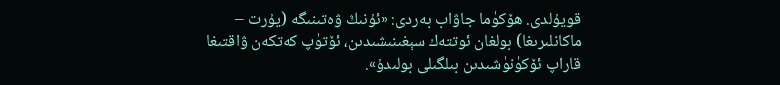قويۇلدى. ھۆكۈما جاۋاب بەردى: «ئۇنىڭ ۋەتىنىگە (يۇرت – ماكانلىرىغا) بولغان ئوتتەك سېغىنىشىدىن، ئۆتۈپ كەتكەن ۋاقتىغا قاراپ ئۆكۈنۈشىدىن بىلگىلى بولىدۇ».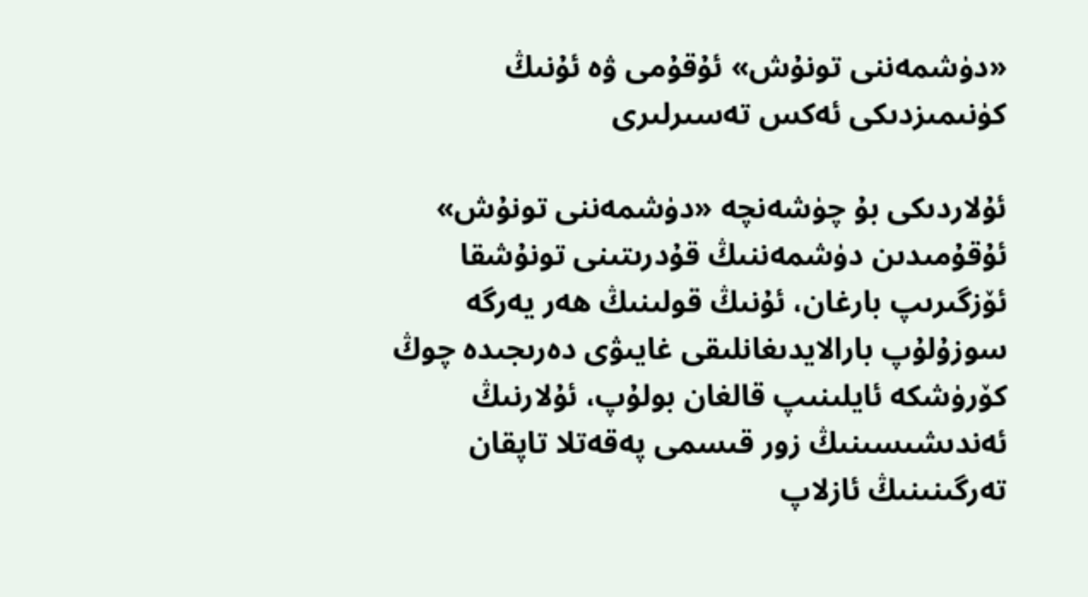«دۈشمەننى تونۇش» ئۇقۇمى ۋە ئۇنىڭ كۈنىمىزدىكى ئەكس تەسىرلىرى

ئۇلاردىكى بۇ چۈشەنچە «دۈشمەننى تونۇش» ئۇقۇمىدىن دۈشمەننىڭ قۇدرىتىنى تونۇشقا ئۆزگىرىپ بارغان، ئۇنىڭ قولىنىڭ ھەر يەرگە سوزۇلۇپ بارالايدىغانلىقى غايىۋى دەرىجىدە چوڭ كۆرۈشكە ئايلىنىپ قالغان بولۇپ، ئۇلارنىڭ ئەندىشىسىنىڭ زور قىسمى پەقەتلا تاپقان تەرگىنىنىڭ ئازلاپ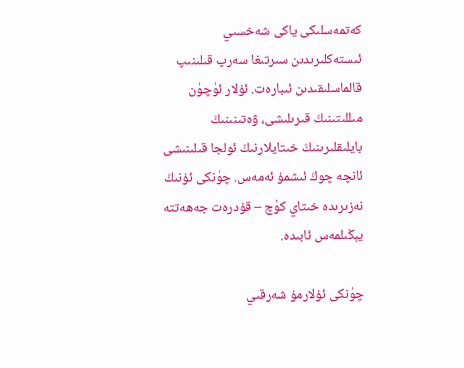كەتمەسلىكى ياكى شەخسىي ئىستەكلىرىدىن سىرتىغا سەرپ قىلىنىپ قالماسلىقىدىن ئىبارەت. ئۇلار ئۈچۈن مىللىتىنىڭ قىرىلىشى، ۋەتىنىنىڭ بايلىقلىرىنىڭ خىتايلارنىڭ ئولجا قىلىنىشى ئانچە چوڭ ئىشمۇ ئەمەس. چۈنكى ئۇنىڭ نەزىرىدە خىتاي كۈچ – قۇدرەت جەھەتتە يېڭىلمەس ئابىدە.

چۈنكى ئۇلارمۇ شەرقىي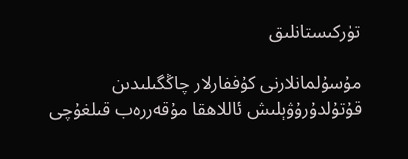تۈركىستانلىق

مۇسۇلمانلارنى كۇففارلار چاڭگىلىدىن قۇتۇلدۇرۇۋېلىش ئاللاھقا مۇقەررەب قىلغۇچى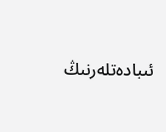ئىبادەتلەرنىڭ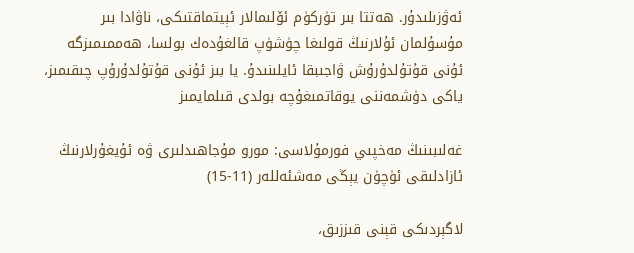ئەۋزىلىدۇر. ھەتتا بىر تۈركۈم ئۆلىمالار ئېيتماقتىكى، ناۋادا بىر مۇسۇلمان ئۇلارنىڭ قولىغا چۈشۈپ قالغۇدەك بولسا، ھەممىمىزگە ئۇنى قۇتۇلدۇرۇش ۋاجىبقا ئايلىنىدۇ. يا بىز ئۇنى قۇتۇلدۇرۇپ چىقىمىز، ياكى دۈشمەننى يوقاتمىغۇچە بولدى قىلمايمىز

غەلىبىنىڭ مەخپىي فورمۇلاسى: مورو مۇجاھىدلىرى ۋە ئۇيغۇرلارنىڭ ئازادلىقى ئۈچۈن يېڭى مەشئەللەر (11-15)

لاگېردىكى قېنى قىززىق،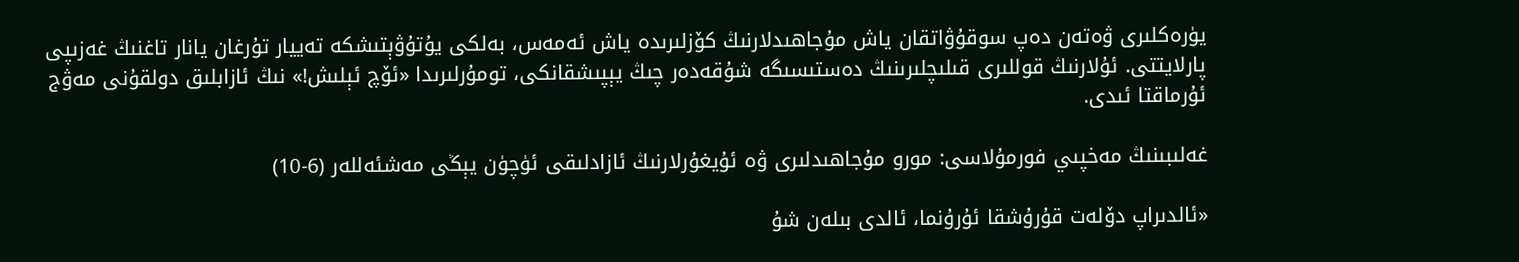يۈرەكلىرى ۋەتەن دەپ سوقۇۋاتقان ياش مۇجاھىدلارنىڭ كۆزلىرىدە ياش ئەمەس، بەلكى يۇتۇۋېتىشكە تەييار تۇرغان يانار تاغنىڭ غەزىپى پارلايتتى. ئۇلارنىڭ قوللىرى قىلىچلىرىنىڭ دەستىسىگە شۇقەدەر چىڭ يېپىشقانكى، تومۇرلىرىدا «ئۆچ ئېلىش!» نىڭ ئازابلىق دولقۇنى مەۋج ئۇرماقتا ئىدى.

غەلىبىنىڭ مەخپىي فورمۇلاسى: مورو مۇجاھىدلىرى ۋە ئۇيغۇرلارنىڭ ئازادلىقى ئۈچۈن يېڭى مەشئەللەر (6-10)

«ئالدىراپ دۆلەت قۇرۇشقا ئۇرۇنما، ئالدى بىلەن شۇ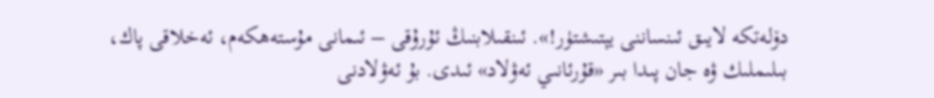دۆلەتكە لايىق ئىنساننى يېتىشتۈر!». ئىنقىلابنىڭ ئۇرۇقى – ئىمانى مۇستەھكەم، ئەخلاقى پاك، بىلىملىك ۋە جان پىدا بىر «قۇرئانىي ئەۋلاد» ئىدى. بۇ ئەۋلادنى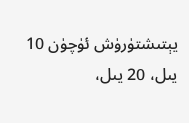يېتىشتۈرۈش ئۈچۈن 10 يىل، 20 يىل،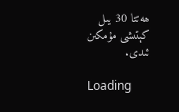ھەتتا 30 يىل كېتىشى مۇمكىن ئىدى.

Loading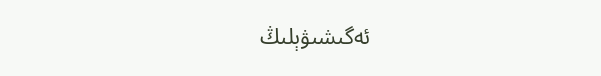ئەگىشىۋېلىڭ